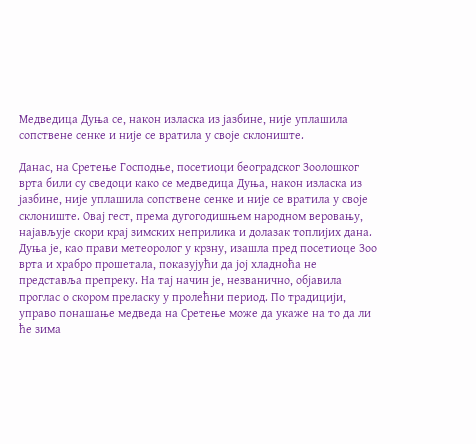Медведица Дуња се, након изласка из јазбине, није уплашила сопствене сенке и није се вратила у своје склониште.

Данас, на Сретење Господње, посетиоци београдског Зоолошког врта били су сведоци како се медведица Дуња, након изласка из јазбине, није уплашила сопствене сенке и није се вратила у своје склониште. Овај гест, према дугогодишњем народном веровању, најављује скори крај зимских неприлика и долазак топлијих дана.
Дуња је, као прави метеоролог у крзну, изашла пред посетиоце Зоо врта и храбро прошетала, показујући да јој хладноћа не представља препреку. На тај начин је, незванично, објавила проглас о скором преласку у пролећни период. По традицији, управо понашање медведа на Сретење може да укаже на то да ли ће зима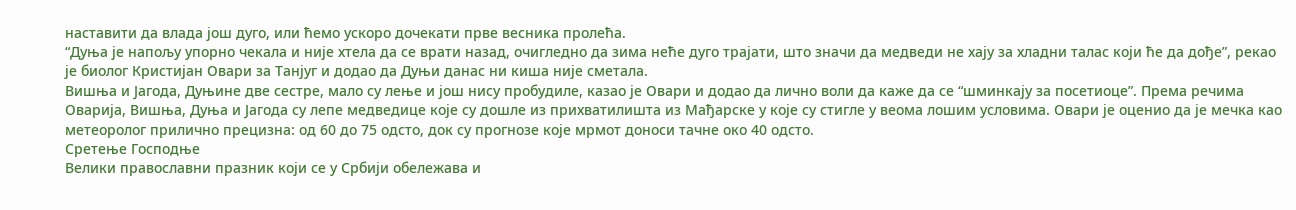наставити да влада још дуго, или ћемо ускоро дочекати прве весника пролећа.
“Дуња је напољу упорно чекала и није хтела да се врати назад, очигледно да зима неће дуго трајати, што значи да медведи не хају за хладни талас који ће да дође”, рекао је биолог Кристијан Овари за Танјуг и додао да Дуњи данас ни киша није сметала.
Вишња и Јагода, Дуњине две сестре, мало су лење и још нису пробудиле, казао је Овари и додао да лично воли да каже да се “шминкају за посетиоце”. Према речима Оварија, Вишња, Дуња и Јагода су лепе медведице које су дошле из прихватилишта из Мађарске у које су стигле у веома лошим условима. Овари је оценио да је мечка као метеоролог прилично прецизна: од 60 до 75 одсто, док су прогнозе које мрмот доноси тачне око 40 одсто.
Сретење Господње
Велики православни празник који се у Србији обележава и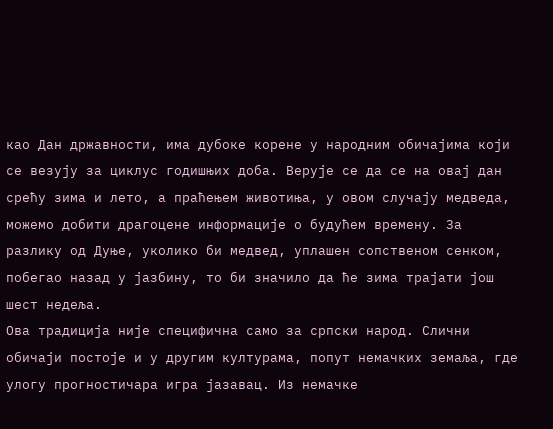као Дан државности, има дубоке корене у народним обичајима који се везују за циклус годишњих доба. Верује се да се на овај дан срећу зима и лето, а праћењем животиња, у овом случају медведа, можемо добити драгоцене информације о будућем времену. За разлику од Дуње, уколико би медвед, уплашен сопственом сенком, побегао назад у јазбину, то би значило да ће зима трајати још шест недеља.
Ова традиција није специфична само за српски народ. Слични обичаји постоје и у другим културама, попут немачких земаља, где улогу прогностичара игра јазавац. Из немачке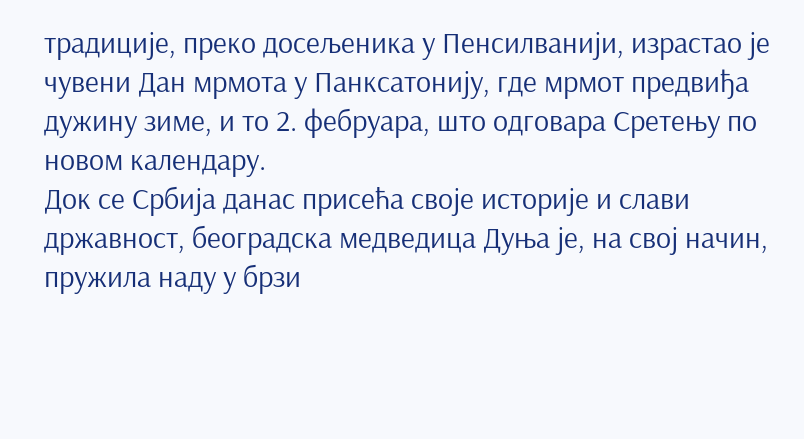традиције, преко досељеника у Пенсилванији, израстао је чувени Дан мрмота у Панксатонију, где мрмот предвиђа дужину зиме, и то 2. фебруара, што одговара Сретењу по новом календару.
Док се Србија данас присећа своје историје и слави државност, београдска медведица Дуња је, на свој начин, пружила наду у брзи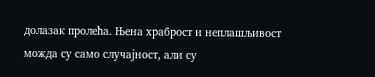долазак пролећа. Њена храброст и неплашљивост можда су само случајност, али су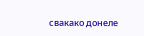свакако донеле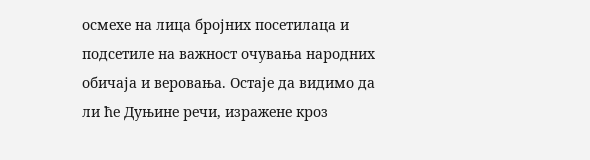осмехе на лица бројних посетилаца и подсетиле на важност очувања народних обичаја и веровања. Остаје да видимо да ли ће Дуњине речи, изражене кроз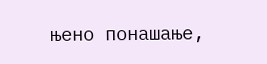њено понашање,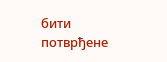бити потврђене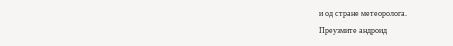и од стране метеоролога.
Преузмите андроид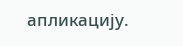апликацију.